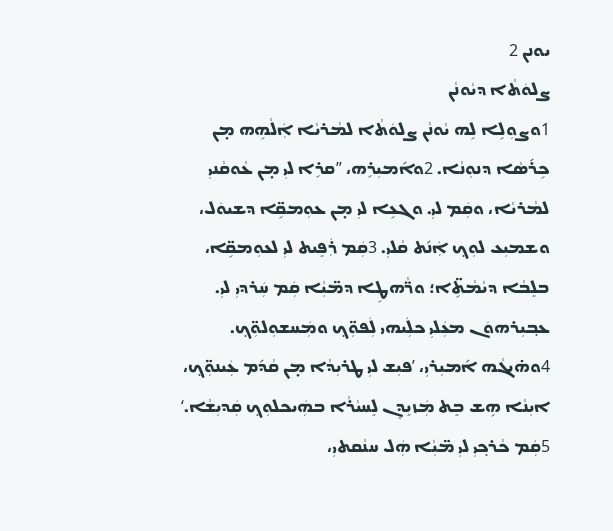ܝܘܢܢ 2
ܨܠܘܿܬܵܐ ܕܝܵܘܢܵܢ
1ܘܨܘܼܠܹܐ ܠܹܗ ܝܵܘܢܵܢ ܨܠܘܿܬܵܐ ܠܡܵܪܝܵܐ ܐܲܠܵܗܹܗ ܡ̣ܢ ܟܹܪ݇ܣܵܐ ܕܢܘܼܢܵܐ. 2ܘܐ݇ܡܝܼܪܹܗ، ”ܩܪܹܐ ܠܝܼ ܡ̣ܢ ܥܵܘܩܵܢܝܼ ܠܡܵܪܝܵܐ، ܘܩܲܡ ܠܝܼ. ܘܓܥܹܐ ܠܝܼ ܡ̣ܢ ܥܘܼܡܩܹ̈ܐ ܕܫܝܘܿܠ، ܘܫܡܝܼܥ ܠܘܼܟ݂ ܐܲܢ݇ܬ ܩܵܠܝܼ. 3ܩܲܡ ܪܲܦܸܝܬ ܠܝܼ ܠܥܘܼܡܩܹ̈ܐ، ܒܠܸܒܵܐ ܕܝܵܡܵܬܹ̈ܐ؛ ܘܪ̈ܵܗܛܹܐ ܕܡ̈ܝܼܵܐ ܩܲܡ ܚܲܪܕܝܼ ܠܝܼ. ܥܒ݂ܝܼܪܗܘܿܢ ܡܥܲܠܝܼ ܟܠܲܝܗܝ ܠܲܦܘܼ̈ܟ݂ ܘܡܲܚܫܘܼܠܘܼ̈ܟ݂. 4ܘܗ̇ܝܓܵܗ ܐ݇ܡܝܼܪܝܼ، ’ܦܝܼܫ ܠܝܼ ܛܪܝܼܕܵܐ ܡ̣ܢ ܩܵܕ݇ܡ ܥܲܝܢܘܼ̈ܟ݂، ܐܝܼܢܵܐ ܗܹܫ ܒܸܬ ܡܲܙܝܸܕܸܢ ܠܸܚܝܵܪܵܐ ܒܗܲܝܟܠܘܼܟ݂ ܩܲܕܝܼܫܵܐ.‘ 5ܩܲܡ ܟܵܪܟ݂ܝܼ ܠܝܼ ܡ̈ܝܼܵܐ ܗܲܠ ܚܢܵܩܬܝܼ،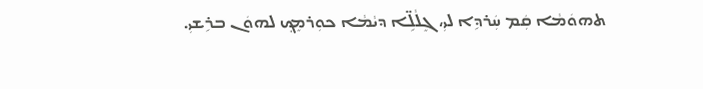ܬܗܘܿܡܵܐ ܩܲܡ ܚܲܪܕܹܐ ܠܝܼ، ܓܸܠܵܠܹ̈ܐ ܕܝܵܡܵܐ ܟܘܼܪܡܸܟ݂ ܠܗܘܿܢ ܒܪܹܫܝܼ.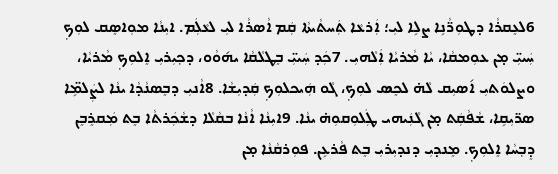6ܠܥܸܩܪܵܐ ܕܛܘܼܪ̈ܵܢܹܐ ܨܠܹܐ ܠܝܼ؛ ܐܲܪܥܵܐ ܬܲܚܬܵܝܬܵܐ ܩܲܡ ܐܵܣܪܵܐ ܠܝܼ ܠܥܵܠܲܡ. ܐܝܼܢܵܐ ܡܘܼܐܣܸܩ ܠܘܼܟ݂ ܚܲܝܝܼ̈ ܡ̣ܢ ܥܘܼܡܩܵܐ، ܝܵܐ ܡܵܪܝܵܐ ܐܲܠܵܗܝܼ. 7ܟܲܕ ܚܲܝܝܼ̈ ܒܸܛܠܵܩܵܐ ܝܗ݇ܘܵܘ، ܕܟ݂ܝܼܪܝܼ ܐܸܠܘܼܟ݂ ܡܵܪܝܵܐ، ܘܨܠܘܿܬܝܼ ܐ݇ܣܝܼܩ ܠܵܗ̇ ܠܟܸܣ ܠܘܼܟ݂، ܓܵܘ ܗܲܝܟܠܘܼܟ݂ ܩܲܕܝܼܫܵܐ. 8ܐܵܢܝܼ ܕܒܸܣܢܵܕܵܐ ܝܢܵܐ ܠܨܲܠܡܹ̈ܐ ܣܪ̈ܝܼܩܹܐ، ܫܵܦܵܩܲܬ ܡ̣ܢ ܓܵܢܲܝܗܝ ܛܲܠܘܼܩܘܼܗ̇ ܝܢܵܐ. 9ܐܝܼܢܵܐ ܐܵܢܵܐ ܒܩܵܠܵܐ ܕܫܵܟܲܪܬܵܐ ܒܸܬ ܡܲܩܪܸܒܸܢ ܕܸܒ݂ܚܵܐ ܐܸܠܘܼܟ݂. ܡܸܢܕܝܼ ܕܢܕܝܼܪܝܼ ܒܸܬ ܦܵܪܥܹܢ. ܦܘܼܪܩܵܢܵܐ ܡ̣ܢ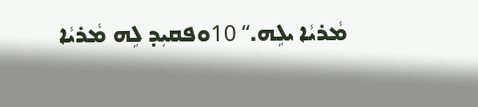ܡܵܪܝܵܐ ܝܠܹܗ.“ 10ܘܦܩܝܼܕ ܠܹܗ ܡܵܪܝܵܐ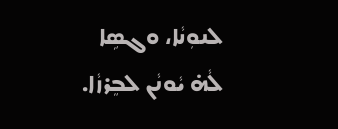ܠܢܘܼܢܵܐ، ܘܓܣܹܐ ܠܵܗ̇ ܝܵܘܢܵܢ ܠܒܸܪܙܵܐ.